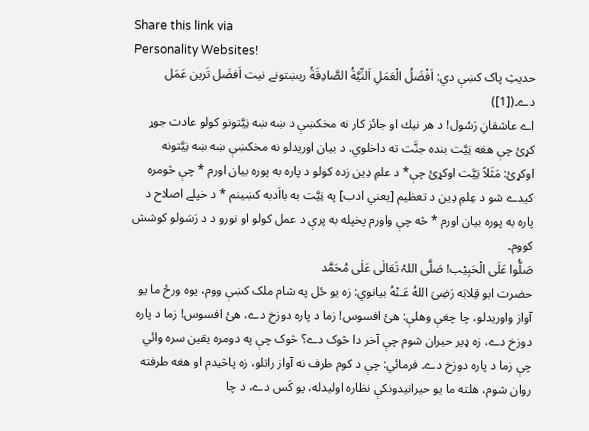Share this link via
Personality Websites!
حديثِ پاک کښې دي: اَفْضَلُ الْعَمَلِ اَلنِّيَّةُ الصَّادِقَةُ ريښتونے نيت اَفضَل تَرين عَمَل دے۔([1])
اے عاشقانِ رَسُول! د هر نيك او جائز كار نه مخكښې د ښه ښه نِيَّتونو كولو عادت جوړ كړئ چې هغه نِيَّت بنده جنَّت ته داخلوي. د بيان اوريدلو نه مخكښې ښه ښه نِيَّتونه اوكړئ: مَثَلاً نِيَّت اوکړئ چې* د علمِ دِين زده كولو د پاره به پوره بيان اورم * چې څومره كيدے شو د عِلمِ دِين د تعظيم [يعني ادب] په نِيَّت به بااَدبه كښينم * د خپلے اصلاح د پاره به پوره بيان اورم * څه چې واورم پخپله به پرې د عمل كولو او نورو د د رَسَولو كوشش كووم۔
صَلُّوا عَلَی الْحَبِیْب! صَلَّی اللہُ تَعَالٰی عَلٰی مُحَمَّد
حضرت ابو قِلابَه رَضِىَ اللهُ عَـنْهُ بيانوي: زه يو ځل په شام ملک کښې ووم، يوه ورځ ما يو آواز واوريدلو، چا چغې وهلې: هئ افسوس! زما د پاره دوزخ دے، هئ افسوس! زما د پاره دوزخ دے، زه ډير حيران شوم چې آخر دا څوک دے؟ څوک چې په دومره يقين سره وائي چې زما د پاره دوزخ دے۔ فرمائي: چې د کوم طرف نه آواز راتلو، زه پاڅيدم او هغه طرفته روان شوم، هلته ما يو حيرانيدونکې نظاره اوليدله، يو کَس دے، د چا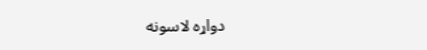دواړه لاسونه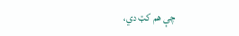چې هم کټ دي،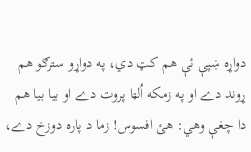دواړه ښپې ئې هم کټ دي، په دواړو سترګو هم ړوند دے او په زمکه اُلټا پروت دے او بيا بيا هم دا چغې وهي: هئ افسوس! زما د پاره دوزخ دے،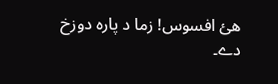هئ افسوس! زما د پاره دوزخ دے۔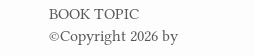BOOK TOPIC
©Copyright 2026 by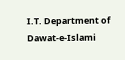I.T. Department of Dawat-e-Islami